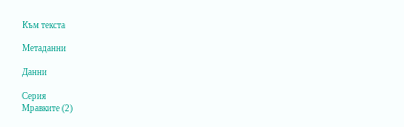Към текста

Метаданни

Данни

Серия
Мравките (2)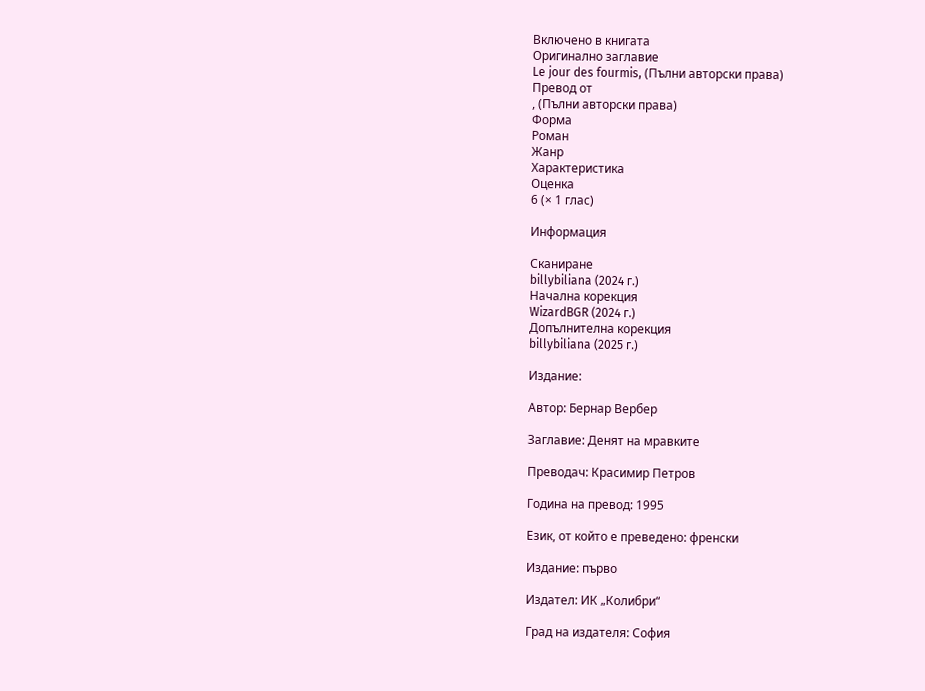Включено в книгата
Оригинално заглавие
Le jour des fourmis, (Пълни авторски права)
Превод от
, (Пълни авторски права)
Форма
Роман
Жанр
Характеристика
Оценка
6 (× 1 глас)

Информация

Сканиране
billybiliana (2024 г.)
Начална корекция
WizardBGR (2024 г.)
Допълнителна корекция
billybiliana (2025 г.)

Издание:

Автор: Бернар Вербер

Заглавие: Денят на мравките

Преводач: Красимир Петров

Година на превод: 1995

Език, от който е преведено: френски

Издание: първо

Издател: ИК „Колибри“

Град на издателя: София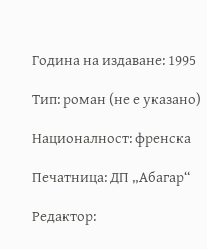Година на издаване: 1995

Тип: роман (не е указано)

Националност: френска

Печатница: ДП „Абагар“

Редактор: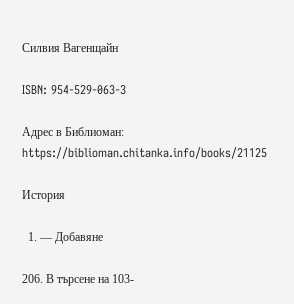Силвия Вагенщайн

ISBN: 954-529-063-3

Адрес в Библиоман: https://biblioman.chitanka.info/books/21125

История

  1. — Добавяне

206. В търсене на 103-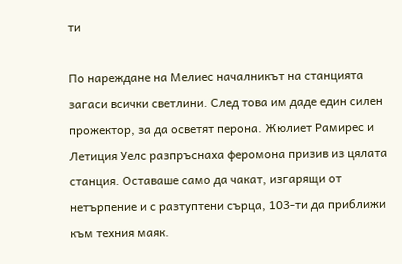ти

По нареждане на Мелиес началникът на станцията загаси всички светлини. След това им даде един силен прожектор, за да осветят перона. Жюлиет Рамирес и Летиция Уелс разпръснаха феромона призив из цялата станция. Оставаше само да чакат, изгарящи от нетърпение и с разтуптени сърца, 103-ти да приближи към техния маяк.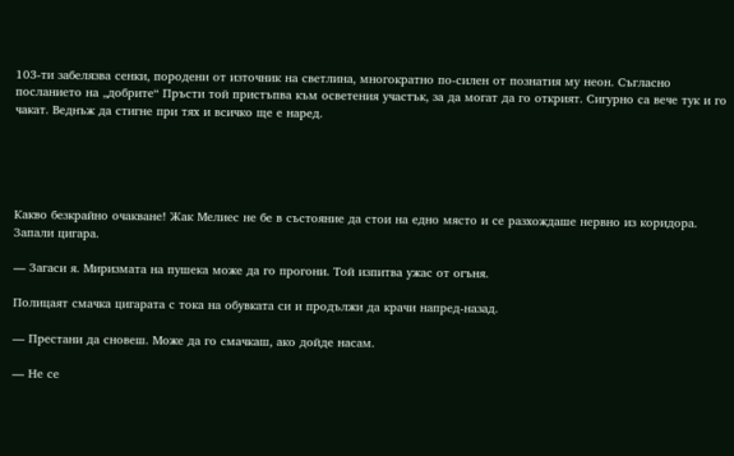103-ти забелязва сенки, породени от източник на светлина, многократно по-силен от познатия му неон. Съгласно посланието на „добрите“ Пръсти той пристъпва към осветения участък, за да могат да го открият. Сигурно са вече тук и го чакат. Веднъж да стигне при тях и всичко ще е наред.





Какво безкрайно очакване! Жак Мелиес не бе в състояние да стои на едно място и се разхождаше нервно из коридора. Запали цигара.

— Загаси я. Миризмата на пушека може да го прогони. Той изпитва ужас от огъня.

Полицаят смачка цигарата с тока на обувката си и продължи да крачи напред-назад.

— Престани да сновеш. Може да го смачкаш, ако дойде насам.

— Не се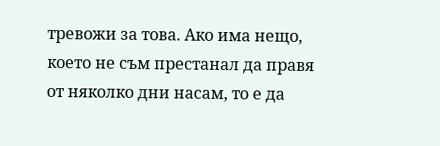тревожи за това. Ако има нещо, което не съм престанал да правя от няколко дни насам, то е да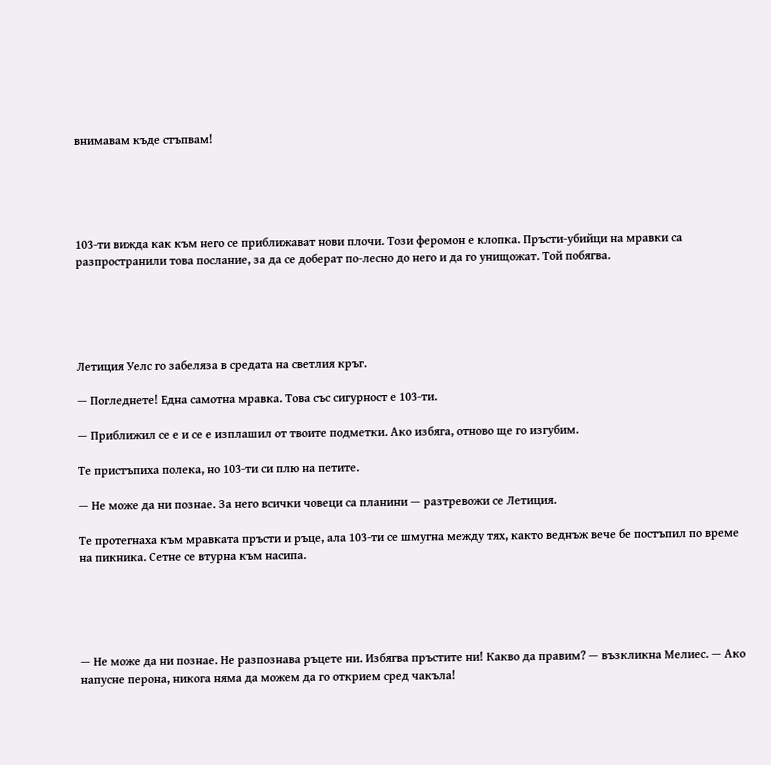внимавам къде стъпвам!





103-ти вижда как към него се приближават нови плочи. Този феромон е клопка. Пръсти-убийци на мравки са разпространили това послание, за да се доберат по-лесно до него и да го унищожат. Той побягва.





Летиция Уелс го забеляза в средата на светлия кръг.

— Погледнете! Една самотна мравка. Това със сигурност е 103-ти.

— Приближил се е и се е изплашил от твоите подметки. Ако избяга, отново ще го изгубим.

Те пристъпиха полека, но 103-ти си плю на петите.

— Не може да ни познае. За него всички човеци са планини — разтревожи се Летиция.

Те протегнаха към мравката пръсти и ръце, ала 103-ти се шмугна между тях, както веднъж вече бе постъпил по време на пикника. Сетне се втурна към насипа.





— Не може да ни познае. Не разпознава ръцете ни. Избягва пръстите ни! Какво да правим? — възкликна Мелиес. — Ако напусне перона, никога няма да можем да го открием сред чакъла!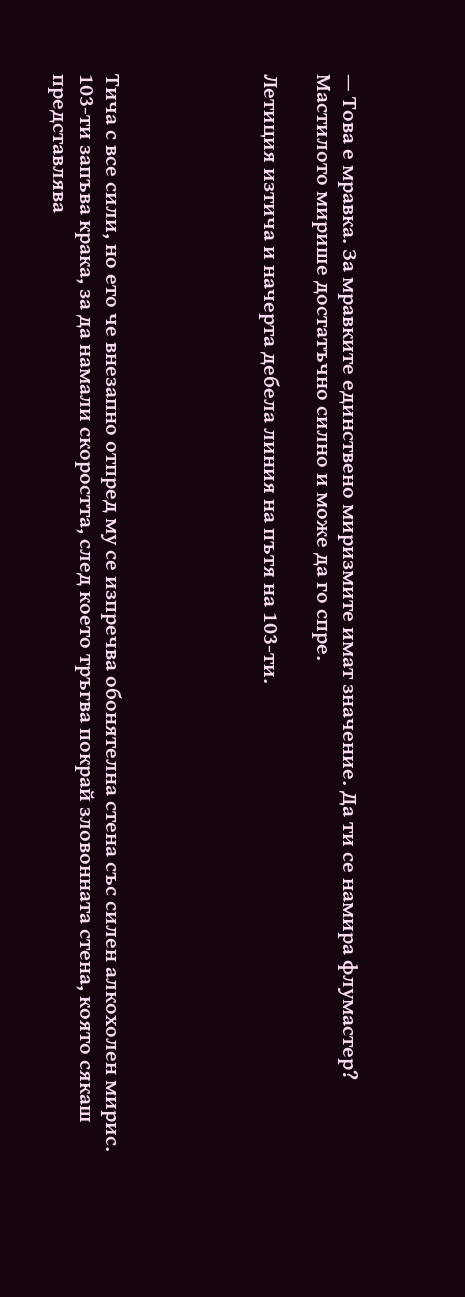— Това е мравка. За мравките единствено миризмите имат значение. Да ти се намира флумастер? Мастилото мирише достатъчно силно и може да го спре.

Летиция изтича и начерта дебела линия на пътя на 103-ти.





Тича с все сили, но ето че внезапно отпред му се изпречва обонятелна стена със силен алкохолен мирис. 103-ти запъва крака, за да намали скоростта, след което тръгва покрай зловонната стена, която сякаш представлява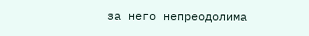за него непреодолима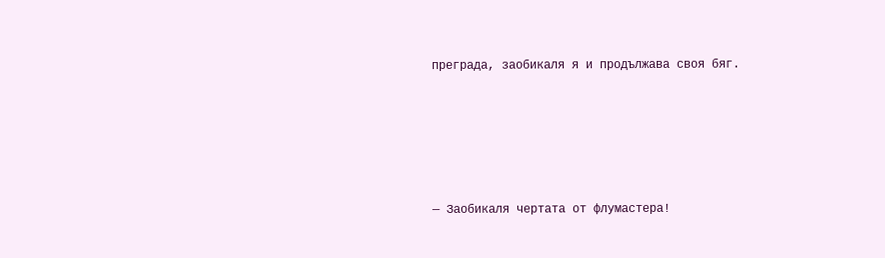преграда, заобикаля я и продължава своя бяг.





— Заобикаля чертата от флумастера!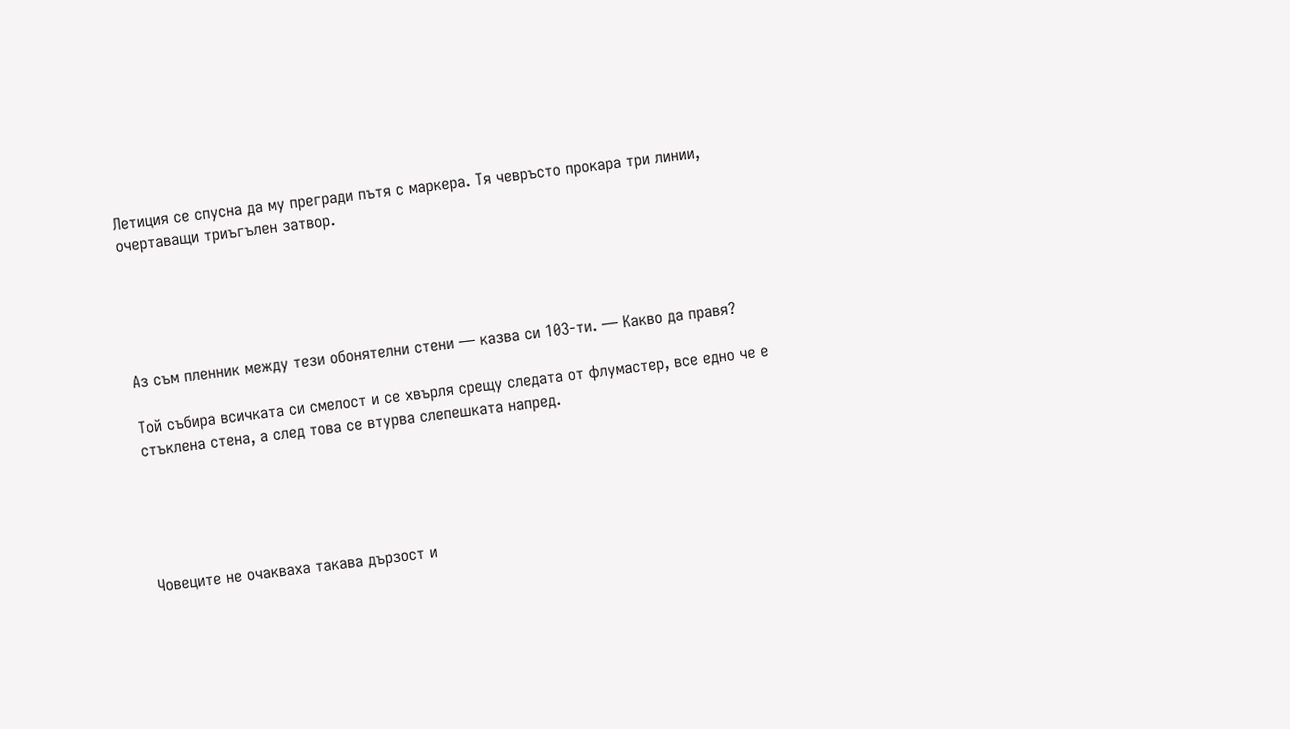Летиция се спусна да му прегради пътя с маркера. Тя чевръсто прокара три линии, очертаващи триъгълен затвор.





Аз съм пленник между тези обонятелни стени — казва си 103-ти. — Какво да правя?

Той събира всичката си смелост и се хвърля срещу следата от флумастер, все едно че е стъклена стена, а след това се втурва слепешката напред.





Човеците не очакваха такава дързост и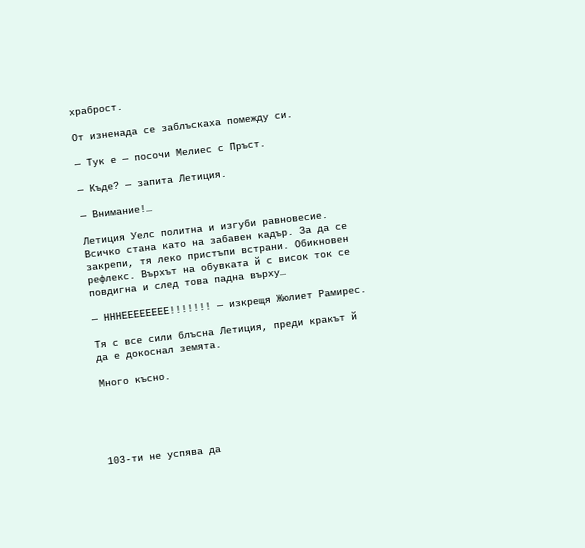храброст.

От изненада се заблъскаха помежду си.

— Тук е — посочи Мелиес с Пръст.

— Къде? — запита Летиция.

— Внимание!…

Летиция Уелс политна и изгуби равновесие. Всичко стана като на забавен кадър. За да се закрепи, тя леко пристъпи встрани. Обикновен рефлекс. Върхът на обувката й с висок ток се повдигна и след това падна върху…

— НННЕЕЕЕЕЕЕЕ!!!!!!! — изкрещя Жюлиет Рамирес.

Тя с все сили блъсна Летиция, преди кракът й да е докоснал земята.

Много късно.





103-ти не успява да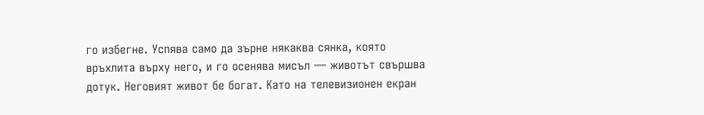го избегне. Успява само да зърне някаква сянка, която връхлита върху него, и го осенява мисъл — животът свършва дотук. Неговият живот бе богат. Като на телевизионен екран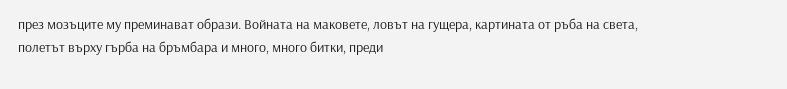през мозъците му преминават образи. Войната на маковете, ловът на гущера, картината от ръба на света, полетът върху гърба на бръмбара и много, много битки, преди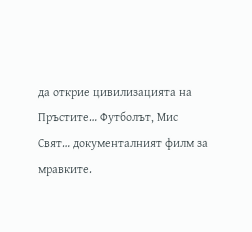да открие цивилизацията на Пръстите… Футболът, Мис Свят… документалният филм за мравките.